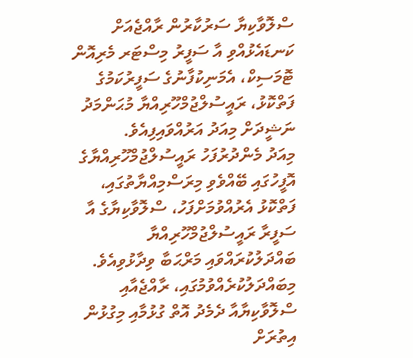ސްލޮވާކިޔާ ސަރުކާރުން ރާއްޖެއަށް ކަނޑައެޅުއްވި އާ ސަފީރު މިސްޓަރ މެރިއޮން ޓޮމަސިކް، އެމަނިކުފާނުގެ ސަފީރުކަމުގެ ފަތްކޮޅު، ރައީސުލްޖުމްހޫރިއްޔާ މުޙަންމަދު ނަޝީދަށް މިއަދު އަރުއްވައިފިއެވެ.
މިއަދު މެންދުރުފަހު ރައީސުލްޖުމްހޫރިއްޔާގެ އޮފީހުގައި ބޭއްވެވި މިރަސްމިއްޔާތުގައި، ފަތްކޮޅު އެރުއްވުމަށްފަހު، ސްލޮވާކިޔާގެ އާ ސަފީރާ ރައީސުލްޖުމްހޫރިއްޔާ ބައްދަލުކުރައްވައި މަރްޙަބާ ވިދާޅުވިއެވެ.
މިބައްދަލުކުރެއްވުމުގައި، ރާއްޖެއާއި ސްލޮވާކިޔާއާ ދެމެދު އޮތް ގުޅުމާއި މިގުޅުން އިތުރަށް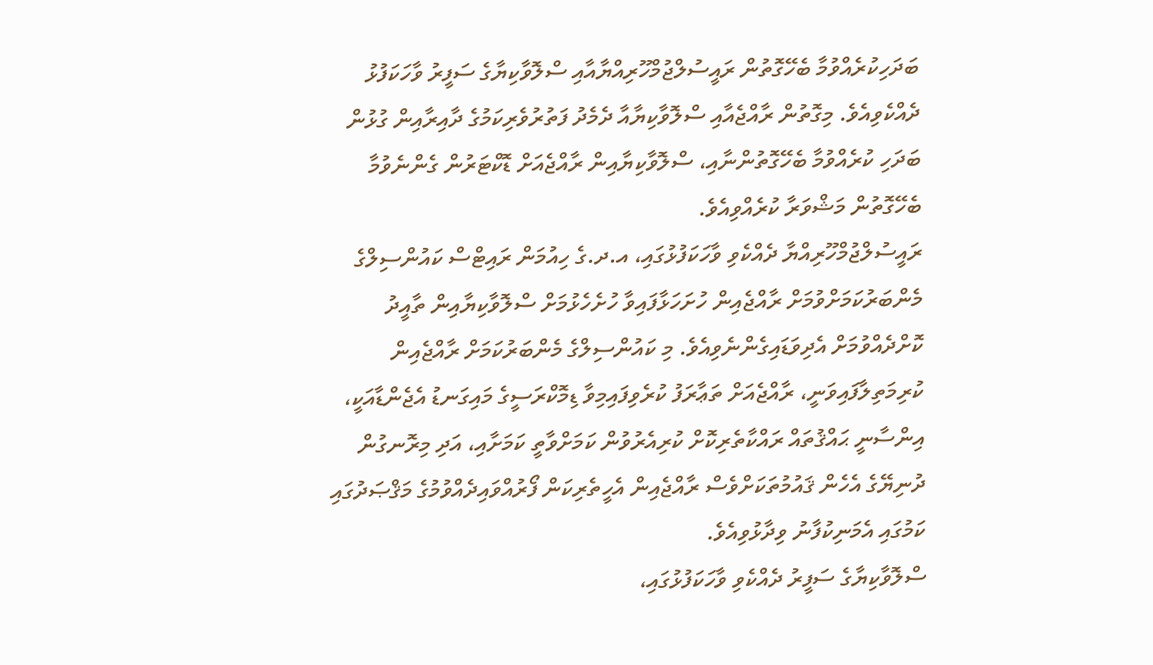ބަދަހިކުރެއްވުމާ ބެހޭގޮތުން ރައީސުލްޖުމްހޫރިއްޔާއާއި ސްލޮވާކިޔާގެ ސަފީރު ވާހަކަފުޅު ދެއްކެވިއެވެ. މިގޮތުން ރާއްޖެއާއި ސްލޮވާކިޔާއާ ދެމެދު ފަތުރުވެރިކަމުގެ ދާއިރާއިން ގުޅުން ބަދަހި ކުރެއްވުމާ ބެހޭގޮތުންނާއި، ސްލޮވާކިޔާއިން ރާއްޖެއަށް ޑޮކްޓަރުން ގެންނެވުމާ ބެހޭގޮތުން މަޝްވަރާ ކުރެއްވިއެވެ.
ރައީސުލްޖުމްހޫރިއްޔާ ދެއްކެވި ވާހަކަފުޅުގައި، އ.ދ.ގެ ހިއުމަން ރައިޓްސް ކައުންސިލްގެ މެންބަރުކަމަށްވުމަށް ރާއްޖެއިން ހުށަހަޅާފައިވާ ހުށެހެޅުމަށް ސްލޮވާކިޔާއިން ތާއީދު ކޮށްދެއްވުމަށް އެދިވަޑައިގެންނެވިއެވެ. މި ކައުންސިލްގެ މެންބަރުކަމަށް ރާއްޖެއިން ކުރިމަތިލާފައިވަނީ، ރާއްޖެއަށް ތަޢާރަފު ކުރެވިފައިމިވާ ޑިމޮކްރަސީގެ މައިގަނޑު އެޖެންޑާއަކީ، އިންސާނީ ޙައްޤުތައް ރައްކާތެރިކޮށް ކުރިއެރުވުން ކަމަށްވާތީ ކަމަށާއި، އަދި މިރޮނގުން ދުނިޔޭގެ އެހެން ޤައުމުތަކަށްވެސް ރާއްޖެއިން އެހީތެރިކަން ފޯރުއްވައިދެއްވުމުގެ މަޤްޞަދުގައި ކަމުގައި އެމަނިކުފާނު ވިދާޅުވިއެވެ.
ސްލޮވާކިޔާގެ ސަފީރު ދެއްކެވި ވާހަކަފުޅުގައި،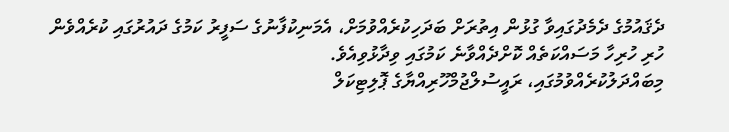ދެޤައުމުގެ ދެމެދުގައިވާ ގުޅުން އިތުރަށް ބަދަހިކުރެއްވުމަށް، އެމަނިކުފާނުގެ ސަފީރު ކަމުގެ ދައުރުގައި ކުރެއްވެން ހުރި ހުރިހާ މަސައްކަތެއް ކޮށްދެއްވާނެ ކަމުގައި ވިދާޅުވިއެވެ.
މިބައްދަލުކުރެއްވުމުގައި، ރައީސުލްޖުމްހޫރިއްޔާގެ ޕޮލިޓިކަލް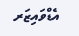އެޑްވައިޒަރ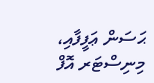ޙަސަން ޢަފީފާއި، މިނިސްޓަރ އޮފް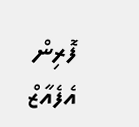ފޮރިން އެފެއާޒް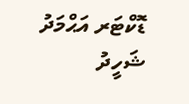ޑޮކްޓަރ އަޙްމަދު ޝަހީދު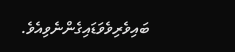ބައިވެރިވެވަޑައިގެންނެވިއެވެ.